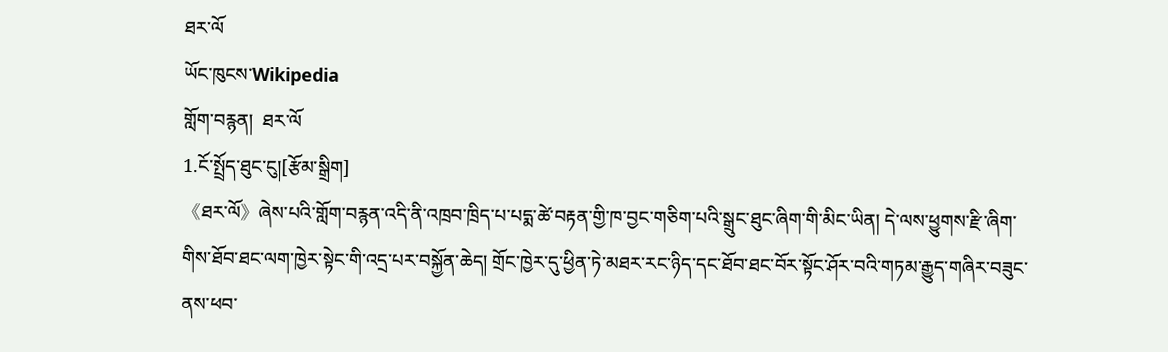ཐར་ལོ
ཡོང་ཁུངས་Wikipedia
གློག་བརྙན།  ཐར་ལོ
1.ངོ་སྤྲོད་ཐུང་ངུ།[རྩོམ་སྒྲིག]
《ཐར་ལོ》ཞེས་པའི་གློག་བརྙན་འདི་ནི་འཁྲབ་ཁྲིད་པ་པདྨ་ཚེ་བརྟན་གྱི་ཁ་བྱང་གཅིག་པའི་སྒྲུང་ཐུང་ཞིག་གི་མིང་ཡིན། དེ་ལས་ཕྱུགས་རྫི་ཞིག་གིས་ཐོབ་ཐང་ལག་ཁྱེར་སྟེང་གི་འདྲ་པར་བསྐྱོན་ཆེད། གྲོང་ཁྱེར་དུ་ཕྱིན་ཏེ་མཐར་རང་ཉིད་དང་ཐོབ་ཐང་བོར་སྟོང་ཤོར་བའི་གཏམ་རྒྱུད་གཞིར་བཟུང་ནས་ཕབ་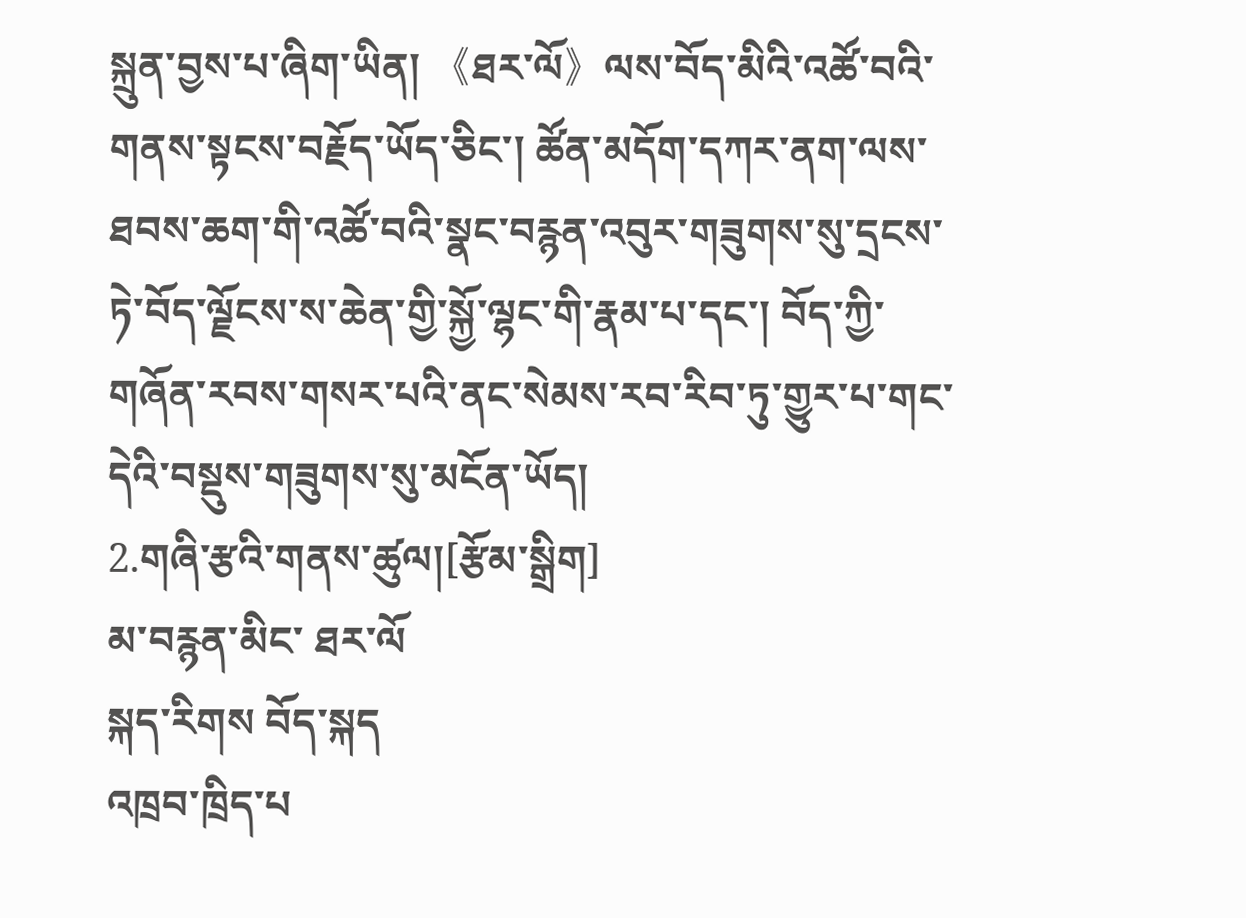སྐྲུན་བྱས་པ་ཞིག་ཡིན། 《ཐར་ལོ》ལས་བོད་མིའི་འཚོ་བའི་གནས་སྟངས་བརྗོད་ཡོད་ཅིང་། ཚོན་མདོག་དཀར་ནག་ལས་ཐབས་ཆག་གི་འཚོ་བའི་སྣང་བརྙན་འབུར་གཟུགས་སུ་དྲངས་ཏེ་བོད་ལྗོངས་ས་ཆེན་གྱི་སྐྱོ་ལྷང་གི་རྣམ་པ་དང་། བོད་ཀྱི་གཞོན་རབས་གསར་པའི་ནང་སེམས་རབ་རིབ་ཏུ་གྱུར་པ་གང་དེའི་བསྡུས་གཟུགས་སུ་མངོན་ཡོད།
2.གཞི་རྩའི་གནས་ཚུལ།[རྩོམ་སྒྲིག]
མ་བརྙན་མིང་ ཐར་ལོ
སྐད་རིགས བོད་སྐད
འཁྲབ་ཁྲིད་པ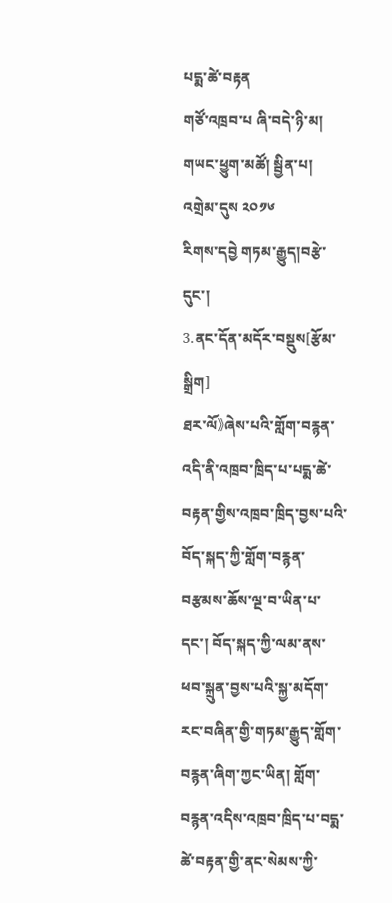པདྨ་ཚེ་བརྟན
གཙོ་འཁྲབ་པ ཞི་བདེ་ཉི་མ། གཡང་ཕྱུག་མཚོ། སྦྱིན་པ།
འགྲེམ་དུས ༢༠༡༦
རིགས་དབྱེ གཏམ་རྒྱུད།བརྩེ་དུང་།
3.ནང་དོན་མདོར་བསྡུས[རྩོམ་སྒྲིག]
ཐར་ལོ》ཞེས་པའི་གློག་བརྙན་འདི་ནི་འཁྲབ་ཁྲིད་པ་པདྨ་ཚེ་བརྟན་གྱིས་འཁྲབ་ཁྲིད་བྱས་པའི་བོད་སྐད་ཀྱི་གློག་བརྙན་བརྩམས་ཆོས་ལྔ་བ་ཡིན་པ་དང་། བོད་སྐད་ཀྱི་ལམ་ནས་ཕབ་སྐྲུན་བྱས་པའི་སྐྱ་མདོག་རང་བཞིན་གྱི་གཏམ་རྒྱུད་གློག་བརྙན་ཞིག་ཀྱང་ཡིན། གློག་བརྙན་འདིས་འཁྲབ་ཁྲིད་པ་བདྨ་ཚེ་བརྟན་གྱི་ནང་སེམས་ཀྱི་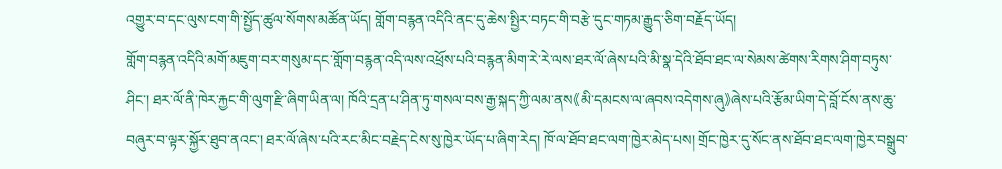འགྱུར་བ་དང་ལུས་ངག་གི་སྤྱོད་ཚུལ་སོགས་མཚོན་ཡོད། གློག་བརྙན་འདིའི་ནང་དུ་ཆེས་སྤྱིར་བཏང་གི་བརྩེ་དུང་གཏམ་རྒྱུད་ཅིག་བརྗོད་ཡོད།
གློག་བརྙན་འདིའི་མགོ་མཇུག་བར་གསུམ་དང་གློག་བརྙན་འདི་ལས་འཕྲོས་པའི་བརྙན་མིག་རེ་རེ་ལས་ཐར་ལོ་ཞེས་པའི་མི་སྣ་དེའི་ཐོབ་ཐང་ལ་སེམས་ཚེགས་རིགས་ཤིག་བཏུས་ཤིང་། ཐར་ལོ་ནི་ཁེར་རྐྱང་གི་ལུག་རྫི་ཞིག་ཡིན་ལ། ཁོའི་དྲན་པ་ཤིན་ཏུ་གསལ་བས་རྒྱ་སྐད་ཀྱི་ལམ་ནས《མི་དམངས་ལ་ཞབས་འདེགས་ཞུ》ཞེས་པའི་རྩོམ་ཡིག་དེ་བློ་ངོས་ནས་ཆུ་བཞུར་བ་ལྟར་སྐྱོར་ཐུབ་ནའང་། ཐར་ལོ་ཞེས་པའི་རང་མིང་བརྗེད་ངེས་སུ་ཁྱེར་ཡོད་པ་ཞིག་རེད། ཁོ་ལ་ཐོབ་ཐང་ལག་ཁྱེར་མེད་པས། གྲོང་ཁྱེར་དུ་སོང་ནས་ཐོབ་ཐང་ལག་ཁྱེར་བསྒྲུབ་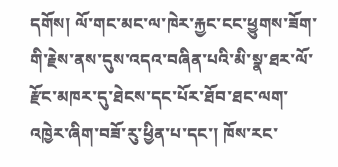དགོས། ལོ་གང་མང་ལ་ཁེར་རྐྱང་ངང་ཕྱུགས་ཟོག་གི་རྗེས་ནས་དུས་འདའ་བཞིན་པའི་མི་སྣ་ཐར་ལོ་རྫོང་མཁར་དུ་ཐེངས་དང་པོར་ཐོབ་ཐང་ལག་འཁྱེར་ཞིག་བཟོ་རུ་ཕྱིན་པ་དང་། ཁོས་རང་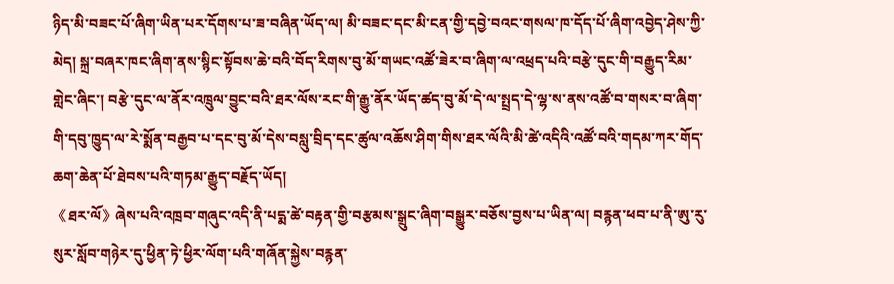ཉིད་མི་བཟང་པོ་ཞིག་ཡིན་པར་དོགས་པ་ཟ་བཞིན་ཡོད་ལ། མི་བཟང་དང་མི་ངན་གྱི་དབྱེ་བའང་གསལ་ཁ་དོད་པོ་ཞིག་འབྱེད་ཤེས་ཀྱི་མེད། སྐྲ་བཞར་ཁང་ཞིག་ནས་སྙིང་སྟོབས་ཆེ་བའི་བོད་རིགས་བུ་མོ་གཡང་འཚོ་ཟེར་བ་ཞིག་ལ་འཕྲད་པའི་བརྩེ་དུང་གི་བརྒྱུད་རིམ་གླེང་ཞིང་། བརྩེ་དུང་ལ་ནོར་འཁྲུལ་བྱུང་བའི་ཐར་ལོས་རང་གི་རྒྱུ་ནོར་ཡོད་ཚད་བུ་མོ་དེ་ལ་སྤྲད་དེ་ལྷ་ས་ནས་འཚོ་བ་གསར་བ་ཞིག་གི་དབུ་ཁྱུད་ལ་རེ་སྨོན་བརྒྱབ་པ་དང་བུ་མོ་དེས་བསླུ་བྲིད་དང་ཚུལ་འཆོས་ཤིག་གིས་ཐར་ལོའི་མི་ཚེ་འདིའི་འཚོ་བའི་གདམ་ཀར་གོད་ཆག་ཆེན་པོ་ཐེབས་པའི་གཏམ་རྒྱུད་བརྗོད་ཡོད།
《ཐར་ལོ》ཞེས་པའི་འཁྲབ་གཞུང་འདི་ནི་པདྨ་ཚེ་བརྟན་གྱི་བརྩམས་སྒྲུང་ཞིག་བསྒྱུར་བཅོས་བྱས་པ་ཡིན་ལ། བརྙན་ཕབ་པ་ནི་ཨུ་རུ་སུར་སློབ་གཉེར་དུ་ཕྱིན་ཏེ་ཕྱིར་ལོག་པའི་གཞོན་སྐྱེས་བརྙན་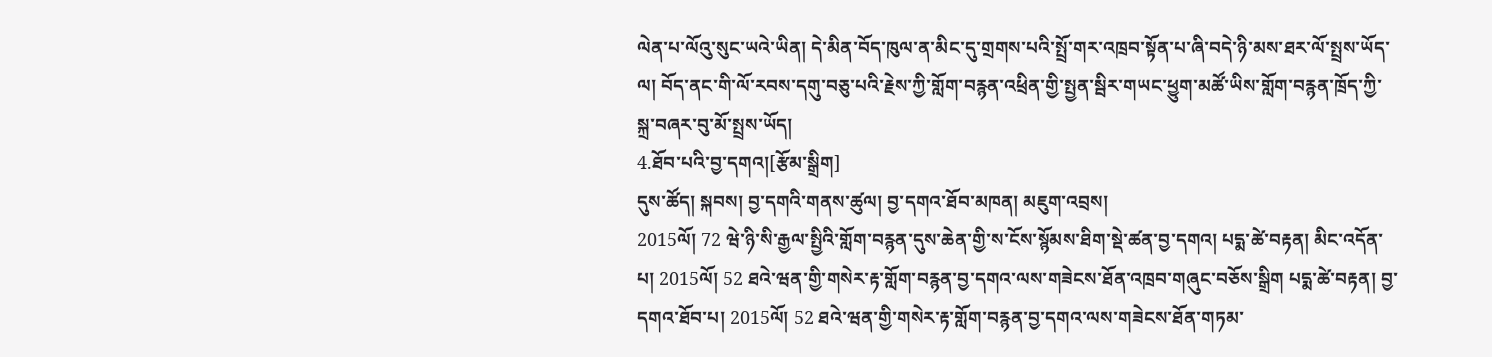ལེན་པ་ལོའུ་སུང་ཡའེ་ཡིན། དེ་མིན་བོད་ཁུལ་ན་མིང་དུ་གྲགས་པའི་སྤྲོ་གར་འཁྲབ་སྟོན་པ་ཞི་བདེ་ཉི་མས་ཐར་ལོ་སྤྲས་ཡོད་ལ། བོད་ནང་གི་ལོ་རབས་དགུ་བཅུ་པའི་རྗེས་ཀྱི་གློག་བརྙན་འཕྲིན་གྱི་སྤྱན་སྦིར་གཡང་ཕྱུག་མཚོ་ཡིས་གློག་བརྙན་ཁྲོད་ཀྱི་སྐྲ་བཞར་བུ་མོ་སྤྲས་ཡོད།
4.ཐོབ་པའི་བྱ་དགའ།[རྩོམ་སྒྲིག]
དུས་ཚོད། སྐབས། བྱ་དགའི་གནས་ཚུལ། བྱ་དགའ་ཐོབ་མཁན། མཇུག་འབྲས།
2015ལོ། 72 ཝེ་ཉི་སི་རྒྱལ་སྤྱིའི་གློག་བརྙན་དུས་ཆེན་གྱི་ས་ངོས་སྙོམས་ཐིག་སྡེ་ཚན་བྱ་དགའ། པདྨ་ཚེ་བརྟན། མིང་འདོན་པ། 2015ལོ། 52 ཐའེ་ཝན་གྱི་གསེར་རྟ་གློག་བརྙན་བྱ་དགའ་ལས་གཟེངས་ཐོན་འཁྲབ་གཞུང་བཅོས་སྒྲིག པདྨ་ཚེ་བརྟན། བྱ་དགའ་ཐོབ་པ། 2015ལོ། 52 ཐའེ་ཝན་གྱི་གསེར་རྟ་གློག་བརྙན་བྱ་དགའ་ལས་གཟེངས་ཐོན་གཏམ་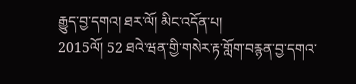རྒྱུད་བྱ་དགའ། ཐར་ལོ། མིང་འདོན་པ།
2015ལོ། 52 ཐའེ་ཝན་གྱི་གསེར་རྟ་གློག་བརྙན་བྱ་དགའ་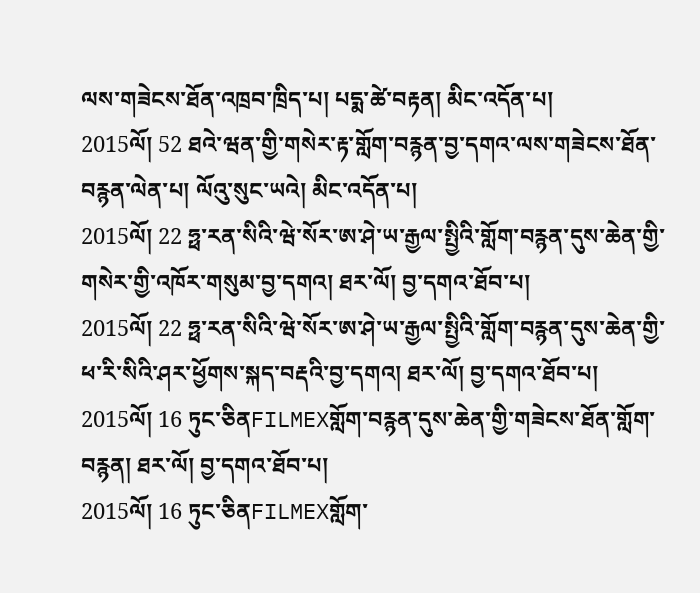ལས་གཟེངས་ཐོན་འཁྲབ་ཁྲིད་པ། པདྨ་ཚེ་བརྟན། མིང་འདོན་པ།
2015ལོ། 52 ཐའེ་ཝན་གྱི་གསེར་རྟ་གློག་བརྙན་བྱ་དགའ་ལས་གཟེངས་ཐོན་བརྙན་ལེན་པ། ལོའུ་སུང་ཡའེ། མིང་འདོན་པ།
2015ལོ། 22 ཧྥ་རན་སིའི་ཝེ་སོར་ཨ་ཤེ་ཡ་རྒྱལ་སྤྱིའི་གློག་བརྙན་དུས་ཆེན་གྱི་གསེར་གྱི་འཁོར་གསུམ་བྱ་དགའ། ཐར་ལོ། བྱ་དགའ་ཐོབ་པ།
2015ལོ། 22 ཧྥ་རན་སིའི་ཝེ་སོར་ཨ་ཤེ་ཡ་རྒྱལ་སྤྱིའི་གློག་བརྙན་དུས་ཆེན་གྱི་ཕ་རི་སིའི་ཤར་ཕྱོགས་སྐད་བརྡའི་བྱ་དགའ། ཐར་ལོ། བྱ་དགའ་ཐོབ་པ།
2015ལོ། 16 ཏུང་ཅིནFILMEXགློག་བརྙན་དུས་ཆེན་གྱི་གཟེངས་ཐོན་གློག་བརྙན། ཐར་ལོ། བྱ་དགའ་ཐོབ་པ།
2015ལོ། 16 ཏུང་ཅིནFILMEXགློག་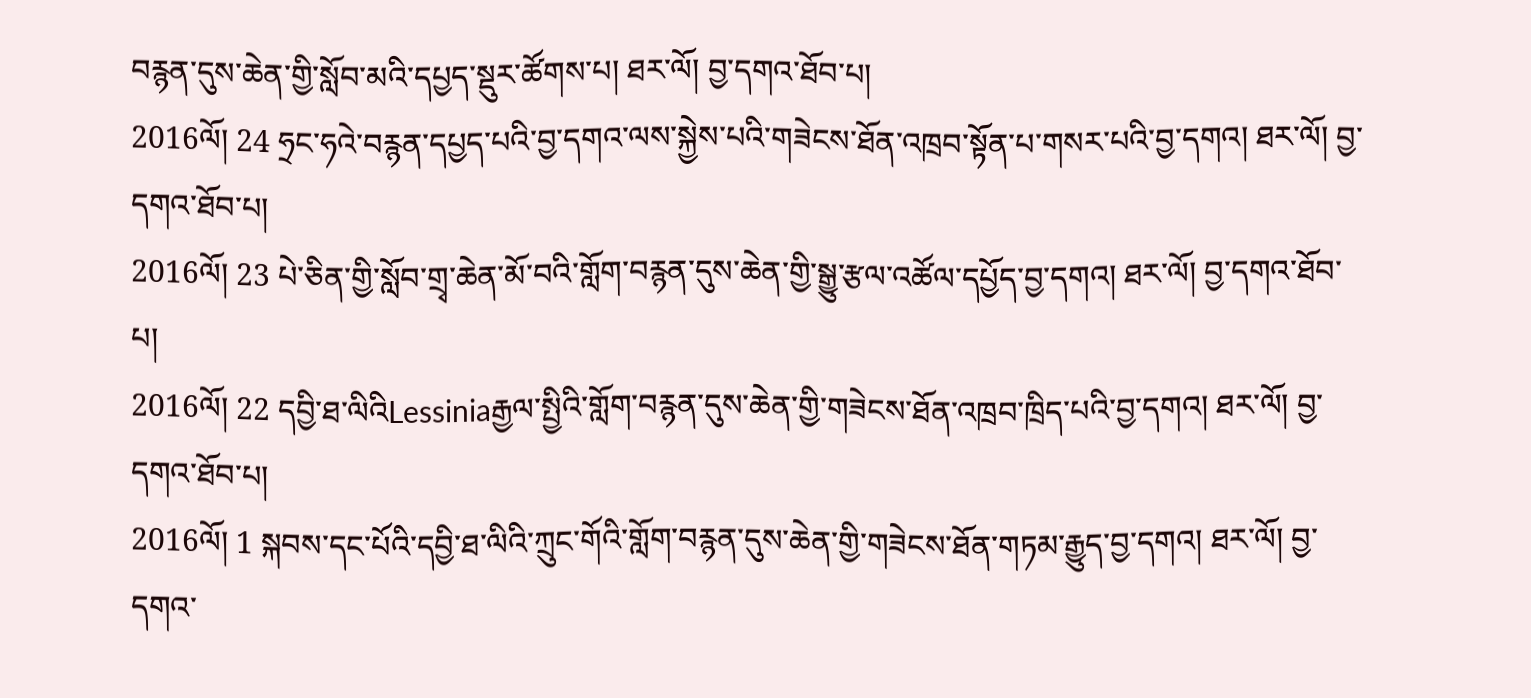བརྙན་དུས་ཆེན་གྱི་སློབ་མའི་དཔྱད་སྡུར་ཚོགས་པ། ཐར་ལོ། བྱ་དགའ་ཐོབ་པ།
2016ལོ། 24 ཧྲང་ཧའེ་བརྙན་དཔྱད་པའི་བྱ་དགའ་ལས་སྐྱེས་པའི་གཟེངས་ཐོན་འཁྲབ་སྟོན་པ་གསར་པའི་བྱ་དགའ། ཐར་ལོ། བྱ་དགའ་ཐོབ་པ།
2016ལོ། 23 པེ་ཅིན་གྱི་སློབ་གྲྭ་ཆེན་མོ་བའི་གློག་བརྙན་དུས་ཆེན་གྱི་སྒྱུ་རྩལ་འཚོལ་དཔྱོད་བྱ་དགའ། ཐར་ལོ། བྱ་དགའ་ཐོབ་པ།
2016ལོ། 22 དབྱི་ཐ་ལིའིLessiniaརྒྱལ་སྤྱིའི་གློག་བརྙན་དུས་ཆེན་གྱི་གཟེངས་ཐོན་འཁྲབ་ཁྲིད་པའི་བྱ་དགའ། ཐར་ལོ། བྱ་དགའ་ཐོབ་པ།
2016ལོ། 1 སྐབས་དང་པོའི་དབྱི་ཐ་ལིའི་ཀྲུང་གོའི་གློག་བརྙན་དུས་ཆེན་གྱི་གཟེངས་ཐོན་གཏམ་རྒྱུད་བྱ་དགའ། ཐར་ལོ། བྱ་དགའ་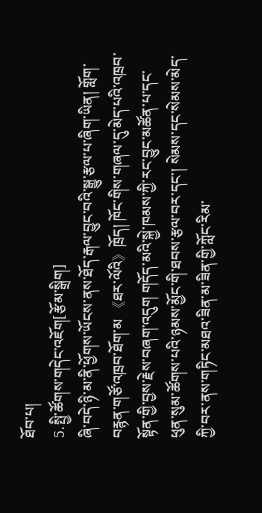ཐོབ་པ།
5.སྤྱི་ཚོགས་གདེང་འཇོག[རྩོམ་སྒྲིག]
ཞི་བདེ་ཉི་མ་ནི་ཕྱོགས་ཡོངས་ནས་ཐོད་རྒལ་བྱུང་བའི་སྒྱུ་རྩལ་པ་ཞིག་ཡིན། གློག་བརྙན་གཙོ་འཁྲབ་ཐོག་མ 《ཐར་ལོའི》ཁྲོད། ཁོང་གིས་གཞལ་དུ་མེད་པའི་འཁྲབ་སྟོན་གྱི་བྱས་རྗེས་བཞག་འདུག གདོད་མའི་སྐྱེ་ཁམས་ཀྱི་རང་བྱུང་མཚོན་པ་དང་ཕུན་སུམ་ཚོགས་པའི་ཉམས་མྱོང་གི་ཐབས་རྩལ་བར་དང་། སེམས་དང་སེམས་མེད་ཀྱི་བར་ནས་གཏིང་མཐའ་ཟིན་མ་ཟིན་གྱི་ཀློང་རིམ་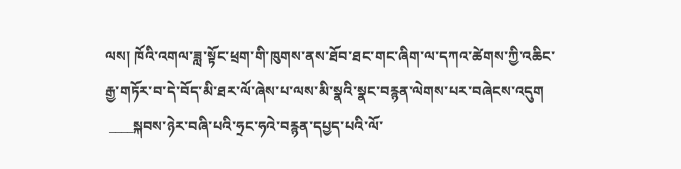ལས། ཁོའི་འགལ་ཟླ་སྟོང་ཕྲག་གི་ཁུགས་ནས་ཐོབ་ཐང་གང་ཞིག་ལ་དཀའ་ཚེགས་ཀྱི་འཆིང་རྒྱ་གཏོར་བ་དེ་བོད་མི་ཐར་ལོ་ཞེས་པ་ལས་མི་སྣའི་སྣང་བརྙན་ལེགས་པར་བཞེངས་འདུག
 ____སྐབས་ཉེར་བཞི་པའི་ཧྲང་ཧའེ་བརྙན་དཔྱད་པའི་ལོ་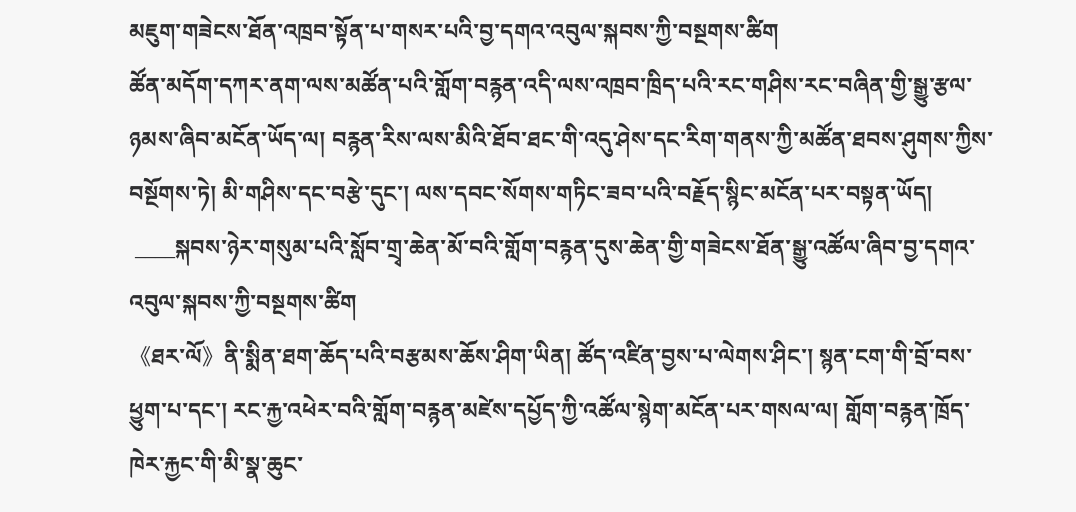མཇུག་གཟེངས་ཐོན་འཁྲབ་སྟོན་པ་གསར་པའི་བྱ་དགའ་འབུལ་སྐབས་ཀྱི་བསྔགས་ཚིག
ཚོན་མདོག་དཀར་ནག་ལས་མཚོན་པའི་གློག་བརྙན་འདི་ལས་འཁྲབ་ཁྲིད་པའི་རང་གཤིས་རང་བཞིན་གྱི་སྒྱུ་རྩལ་ཉམས་ཞིབ་མངོན་ཡོད་ལ། བརྙན་རིས་ལས་མིའི་ཐོབ་ཐང་གི་འདུ་ཤེས་དང་རིག་གནས་ཀྱི་མཚོན་ཐབས་ཤུགས་ཀྱིས་བསྔོགས་ཏེ། མི་གཤིས་དང་བརྩེ་དུང་། ལས་དབང་སོགས་གཏིང་ཟབ་པའི་བརྗོད་སྙིང་མངོན་པར་བསྟན་ཡོད།
 ____སྐབས་ཉེར་གསུམ་པའི་སློབ་གྲྭ་ཆེན་མོ་བའི་གློག་བརྙན་དུས་ཆེན་གྱི་གཟེངས་ཐོན་སྒྱུ་འཚོལ་ཞིབ་བྱ་དགའ་འབུལ་སྐབས་ཀྱི་བསྔགས་ཚིག
《ཐར་ལོ》ནི་སྨིན་ཐག་ཆོད་པའི་བརྩམས་ཆོས་ཤིག་ཡིན། ཚོད་འཛིན་བྱས་པ་ལེགས་ཤིང་། སྙན་ངག་གི་བྲོ་བས་ཕྱུག་པ་དང་། རང་རྐྱ་འཕེར་བའི་གློག་བརྙན་མཛེས་དཔྱོད་ཀྱི་འཚོལ་སྙེག་མངོན་པར་གསལ་ལ། གློག་བརྙན་ཁྲོད་ཁེར་རྐྱང་གི་མི་སྣ་ཆུང་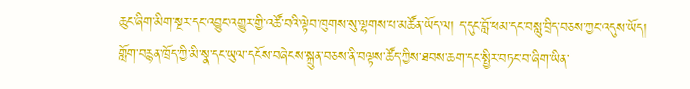ཆུང་ཞིག་མིག་སྔར་དང་འབྱུང་འགྱུར་གྱི་འཚོ་བའི་ལྟེབ་ཁུགས་སུ་ལྷགས་པ་མཚོན་ཡོད་ལ། ད་དུང་བློ་ཕམ་དང་བསླུ་བྲིད་བཅས་ཀྱང་འདུས་ཡོད། གློག་བརྙན་ཁྲོད་ཀྱི་མི་སྣ་དང་ཡུལ་དངོས་བཞེངས་སྐྲུན་བཅས་ནི་བལྟས་ཚོད་ཀྱིས་ཐབས་ཆག་དང་སྤྱིར་བཏང་བ་ཞིག་ཡིན་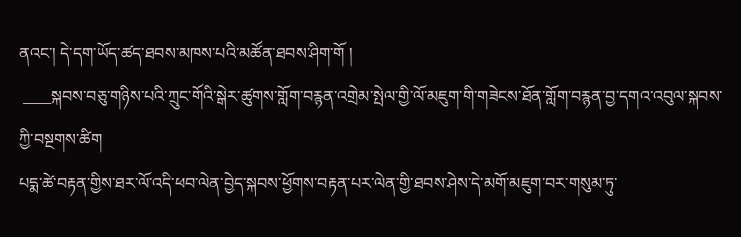ནའང་། དེ་དག་ཡོད་ཚད་ཐབས་མཁས་པའི་མཚོན་ཐབས་ཤིག་གོ །
 ____སྐབས་བཅུ་གཉིས་པའི་ཀྲུང་གོའི་སྒེར་ཚུགས་གློག་བརྙན་འགྲེམ་སྤེལ་གྱི་ལོ་མཇུག་གི་གཟེངས་ཐོན་གློག་བརྙན་བྱ་དགའ་འབུལ་སྐབས་ཀྱི་བསྔགས་ཚིག
པདྨ་ཚེ་བརྟན་གྱིས་ཐར་ལོ་འདི་ཕབ་ལེན་བྱེད་སྐབས་ཕྱོགས་བརྟན་པར་ལེན་གྱི་ཐབས་ཤེས་དེ་མགོ་མཇུག་བར་གསུམ་ཏུ་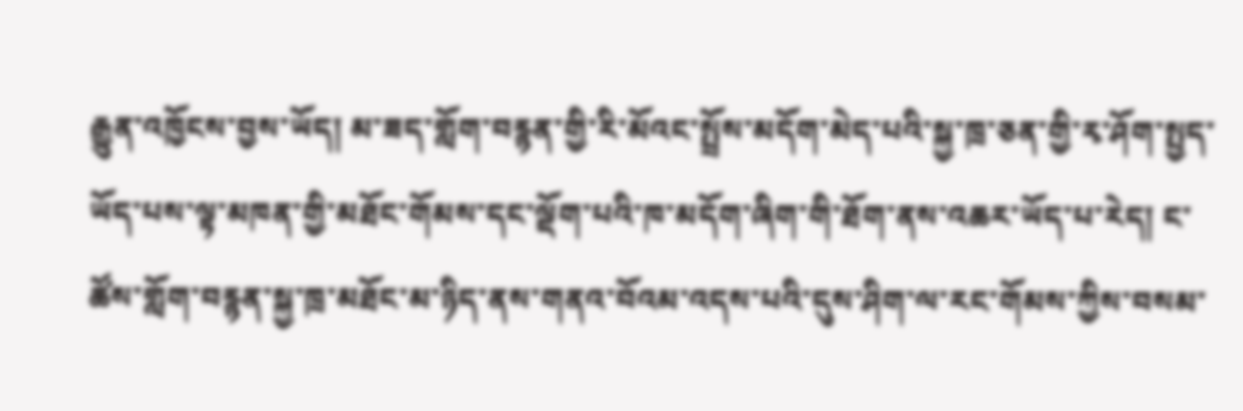རྒྱུན་འཁྱོངས་བྱས་ཡོད། མ་ཟད་གློག་བརྙན་གྱི་རི་མོའང་སྤྲོས་མདོག་མེད་པའི་སྐྱ་ཁྲ་ཅན་གྱི་རྭ་ཤོག་སྤྱད་ཡོད་པས་ལྟ་མཁན་གྱི་མཐོང་གོམས་དང་ལྡོག་པའི་ཁ་མདོག་ཞིག་གི་ཐོག་ནས་འཆར་ཡོད་པ་རེད། ང་ཚོས་གློག་བརྙན་སྐྱ་ཁྲ་མཐོང་མ་ཉིད་ནས་གནའ་བོའམ་འདས་པའི་དུས་ཤིག་ལ་རང་གོམས་ཀྱིས་བསམ་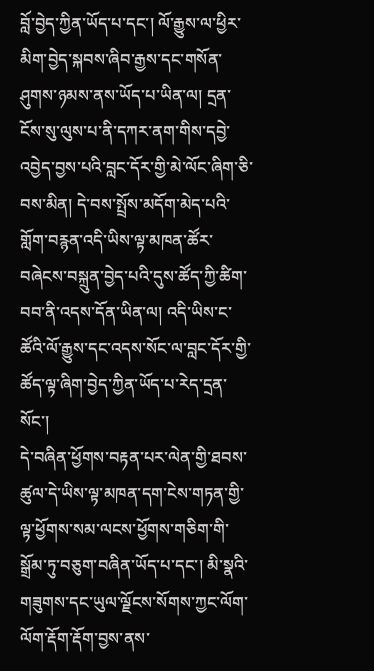བློ་བྱེད་ཀྱིན་ཡོད་པ་དང་། ལོ་རྒྱུས་ལ་ཕྱིར་མིག་བྱེད་སྐབས་ཞིབ་རྒྱས་དང་གསོན་ཤུགས་ཉམས་ནས་ཡོད་པ་ཡིན་ལ། དྲན་ངོས་སུ་ལུས་པ་ནི་དཀར་ནག་གིས་དབྱེ་འབྱེད་བྱས་པའི་བླང་དོར་གྱི་མེ་ལོང་ཞིག་ཅི་བས་མིན། དེ་བས་སྤྲོས་མདོག་མེད་པའི་གློག་བརྙན་འདི་ཡིས་ལྟ་མཁན་ཚོར་བཞེངས་བསྐྲུན་བྱེད་པའི་དུས་ཚོད་ཀྱི་ཚིག་བབ་ནི་འདས་དོན་ཡིན་ལ། འདི་ཡིས་ང་ཚོའི་ལོ་རྒྱུས་དང་འདས་སོང་ལ་བླང་དོར་གྱི་ཚོད་ལྟ་ཞིག་བྱེད་ཀྱིན་ཡོད་པ་རེད་དྲན་སོང་།
དེ་བཞིན་ཕྱོགས་བརྟན་པར་ལེན་གྱི་ཐབས་ཚུལ་དེ་ཡིས་ལྟ་མཁན་དག་ངེས་གཏན་གྱི་ལྟ་ཕྱོགས་སམ་ལངས་ཕྱོགས་གཅིག་གི་སྒྲོམ་ཏུ་བཅུག་བཞིན་ཡོད་པ་དང་། མི་སྣའི་གཟུགས་དང་ཡུལ་ལྗོངས་སོགས་ཀྱང་ལོག་ལོག་རྡོག་རྡོག་བྱས་ནས་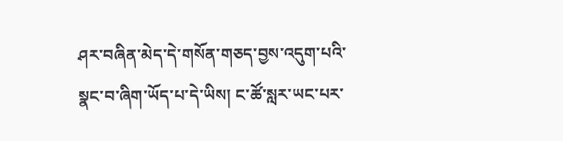ཤར་བཞིན་མེད་དེ་གསོན་གཅད་བྱས་འདུག་པའི་སྣང་བ་ཞིག་ཡོད་པ་དེ་ཡིས། ང་ཚོ་སླར་ཡང་པར་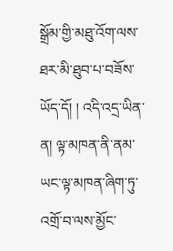སྒྲོམ་གྱི་མཐུ་འོག་ལས་ཐར་མི་ཐུབ་པ་བཟོས་ཡོད་དོ། ། འདི་འདྲ་ཡིན་ན། ལྟ་མཁན་ནི་ནམ་ཡང་ལྟ་མཁན་ཞིག་ཏུ་འགྲོ་བ་ལས་མྱོང་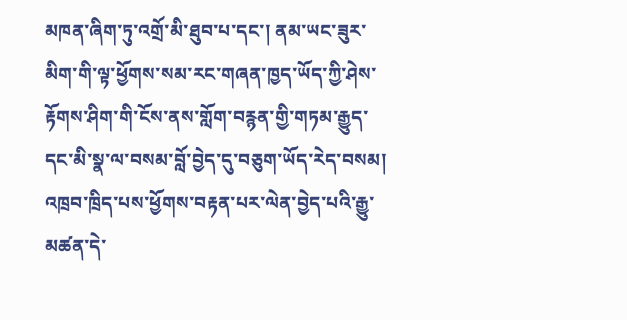མཁན་ཞིག་ཏུ་འགྲོ་མི་ཐུབ་པ་དང་། ནམ་ཡང་ཟུར་མིག་གི་ལྟ་ཕྱོགས་སམ་རང་གཞན་ཁྱད་ཡོད་ཀྱི་ཤེས་རྟོགས་ཤིག་གི་ངོས་ནས་གློག་བརྙན་གྱི་གཏམ་རྒྱུད་དང་མི་སྣ་ལ་བསམ་བློ་བྱེད་དུ་བཅུག་ཡོད་རེད་བསམ། འཁྲབ་ཁྲིད་པས་ཕྱོགས་བརྟན་པར་ལེན་བྱེད་པའི་རྒྱུ་མཚན་དེ་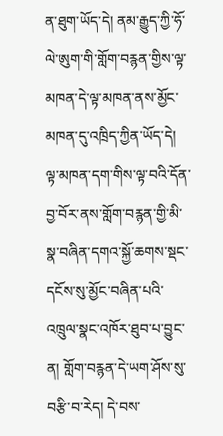ན་ཐུག་ཡོད་དེ། ནམ་རྒྱུད་ཀྱི་ཧོ་ལེ་ཨུག་གི་གློག་བརྙན་གྱིས་ལྟ་མཁན་དེ་ལྟ་མཁན་ནས་མྱོང་མཁན་དུ་འཁྲིད་ཀྱིན་ཡོད་དེ། ལྟ་མཁན་དག་གིས་ལྟ་བའི་དོན་བྱ་བོར་ནས་གློག་བརྙན་གྱི་མི་སྣ་བཞིན་དགའ་སྐྱོ་ཆགས་སྡང་དངོས་སུ་མྱོང་བཞིན་པའི་འཁྲུལ་སྣང་འཁོར་ཐུབ་པ་བྱུང་ན། གློག་བརྙན་དེ་ཡག་ཤོས་སུ་བརྩི་བ་རེད། དེ་བས་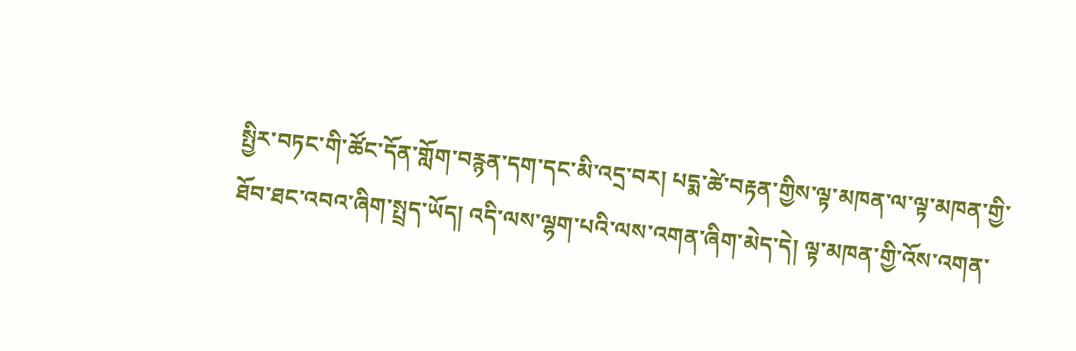སྤྱིར་བཏང་གི་ཚོང་དོན་གློག་བརྙན་དག་དང་མི་འདྲ་བར། པདྨ་ཚེ་བརྟན་གྱིས་ལྟ་མཁན་ལ་ལྟ་མཁན་གྱི་ཐོབ་ཐང་འབའ་ཞིག་སྤྲད་ཡོད། འདི་ལས་ལྷག་པའི་ལས་འགན་ཞིག་མེད་དེ། ལྟ་མཁན་གྱི་འོས་འགན་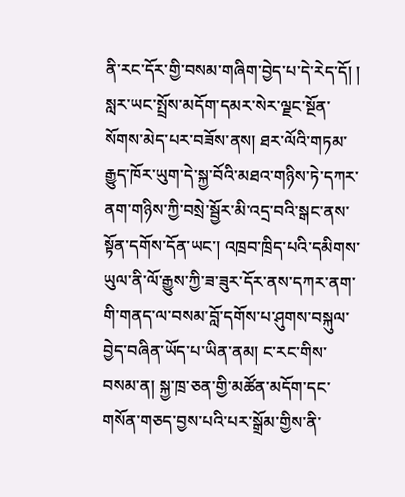ནི་རང་དོར་གྱི་བསམ་གཞིག་བྱེད་པ་དེ་རེད་དོ། །
སླར་ཡང་སྤྲོས་མདོག་དམར་སེར་ལྗང་སྔོན་སོགས་མེད་པར་བཟོས་ནས། ཐར་ལོའི་གཏམ་རྒྱུད་ཁོར་ཡུག་དེ་སྐྱ་བོའི་མཐའ་གཉིས་ཏེ་དཀར་ནག་གཉིས་ཀྱི་བསྲེ་སྦྱོར་མི་འདྲ་བའི་སྒང་ནས་སྟོན་དགོས་དོན་ཡང་། འཁྲབ་ཁྲིད་པའི་དམིགས་ཡུལ་ནི་ལོ་རྒྱུས་ཀྱི་ཟ་ཟུར་དོར་ནས་དཀར་ནག་གི་གནད་ལ་བསམ་བློ་དགོས་པ་ཤུགས་བསྐུལ་བྱེད་བཞིན་ཡོད་པ་ཡིན་ནམ། ང་རང་གིས་བསམ་ན། སྐྱ་ཁྲ་ཅན་གྱི་མཚོན་མདོག་དང་གསོན་གཅད་བྱས་པའི་པར་སྒྲོམ་གྱིས་ནི་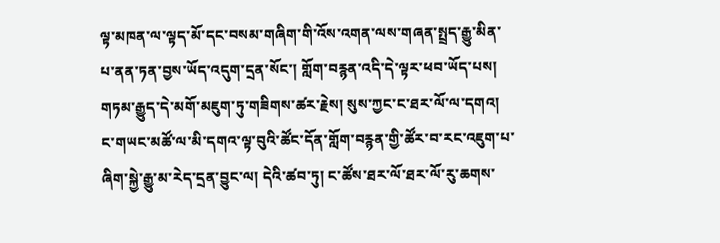ལྟ་མཁན་ལ་ལྟད་མོ་དང་བསམ་གཞིག་གི་འོས་འགན་ལས་གཞན་སྤྲད་རྒྱུ་མིན་པ་ནན་ཏན་བྱས་ཡོད་འདུག་དྲན་སོང་། གློག་བརྙན་འདི་དེ་ལྟར་ཕབ་ཡོད་པས། གཏམ་རྒྱུད་དེ་མགོ་མཇུག་ཏུ་གཟིགས་ཚར་རྗེས། སུས་ཀྱང་ང་ཐར་ལོ་ལ་དགའ། ང་གཡང་མཚོ་ལ་མི་དགའ་ལྟ་བུའི་ཚོང་དོན་གློག་བརྙན་གྱི་ཚོར་བ་རང་འཇུག་པ་ཞིག་སྐྱེ་རྒྱུ་མ་རེད་དྲན་བྱུང་ལ། དེའི་ཚབ་ཏུ། ང་ཚོས་ཐར་ལོ་ཐར་ལོ་རུ་ཆགས་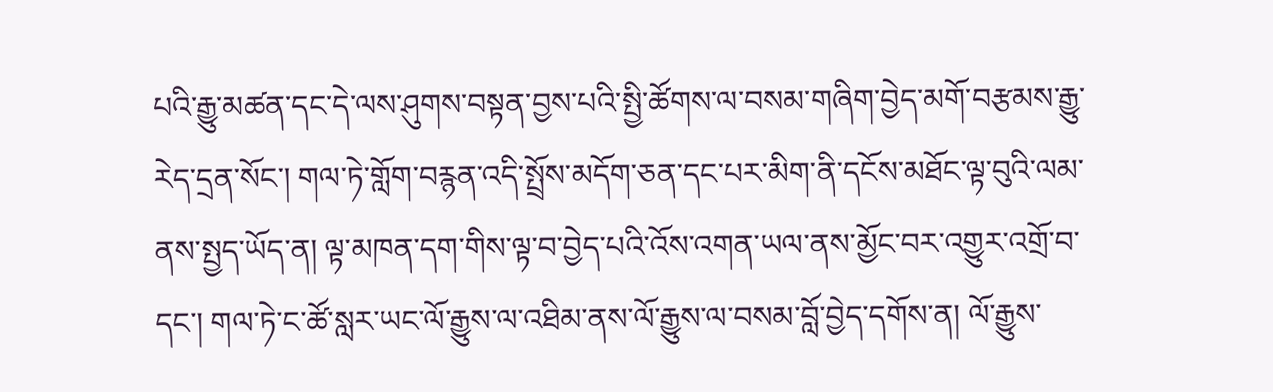པའི་རྒྱུ་མཚན་དང་དེ་ལས་ཤུགས་བསྟན་བྱས་པའི་སྤྱི་ཚོགས་ལ་བསམ་གཞིག་བྱེད་མགོ་བརྩམས་རྒྱུ་རེད་དྲན་སོང་། གལ་ཏེ་གློག་བརྙན་འདི་སྤྲོས་མདོག་ཅན་དང་པར་མིག་ནི་དངོས་མཐོང་ལྟ་བུའི་ལམ་ནས་སྤྱད་ཡོད་ན། ལྟ་མཁན་དག་གིས་ལྟ་བ་བྱེད་པའི་འོས་འགན་ཡལ་ནས་མྱོང་བར་འགྱུར་འགྲོ་བ་དང་། གལ་ཏེ་ང་ཚོ་སླར་ཡང་ལོ་རྒྱུས་ལ་འཐིམ་ནས་ལོ་རྒྱུས་ལ་བསམ་བློ་བྱེད་དགོས་ན། ལོ་རྒྱུས་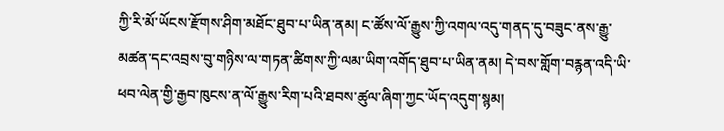ཀྱི་རི་མོ་ཡོངས་རྫོགས་ཤིག་མཐོང་ཐུབ་པ་ཡིན་ནམ། ང་ཚོས་ལོ་རྒྱུས་ཀྱི་འགལ་འདུ་གནད་དུ་བཟུང་ནས་རྒྱུ་མཚན་དང་འབྲས་བུ་གཉིས་ལ་གཏན་ཚིགས་ཀྱི་ལམ་ཡིག་འགོད་ཐུབ་པ་ཡིན་ནམ། དེ་བས་གློག་བརྙན་འདི་ཡི་ཕབ་ལེན་གྱི་རྒྱབ་ཁུངས་ན་ལོ་རྒྱུས་རིག་པའི་ཐབས་ཚུལ་ཞིག་ཀྱང་ཡོད་འདུག་སྙམ།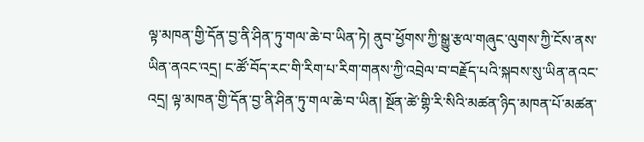ལྟ་མཁན་གྱི་དོན་བྱ་ནི་ཤིན་ཏུ་གལ་ཆེ་བ་ཡིན་ཏེ། ནུབ་ཕྱོགས་ཀྱི་སྒྱུ་རྩལ་གཞུང་ལུགས་ཀྱི་ངོས་ནས་ཡིན་ནའང་འདྲ། ང་ཚོ་བོད་རང་གི་རིག་པ་རིག་གནས་ཀྱི་འབྲེལ་བ་བརྗོད་པའི་སྐབས་སུ་ཡིན་ནའང་འདྲ། ལྟ་མཁན་གྱི་དོན་བྱ་ནི་ཤིན་ཏུ་གལ་ཆེ་བ་ཡིན། སྔོན་ཚེ་གྷི་རི་སིའི་མཚན་ཉིད་མཁན་པོ་མཚན་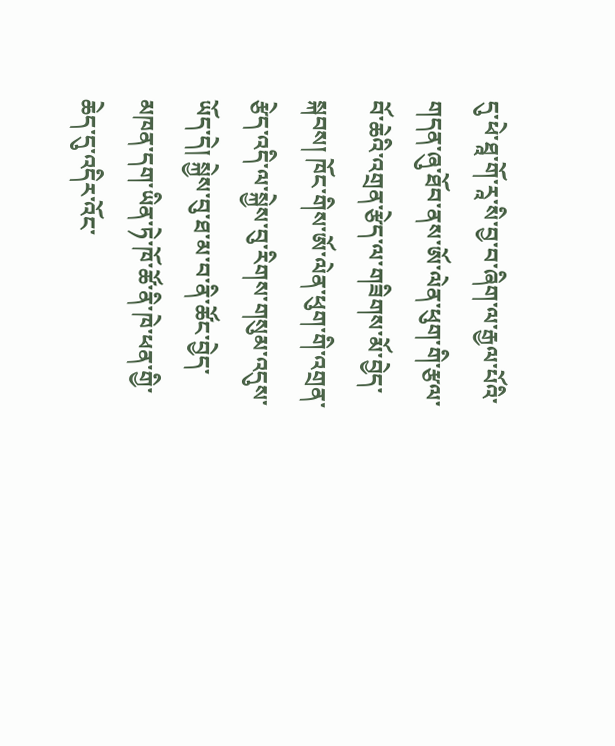དུ་ཕེ་ཐཱ་གོ་རཱ་སི་བྱ་བ་ཞིག་ལ་རྒྱལ་པོའི་གདན་ཞུ་ཐོབ་ནས་ཨོ་ལེན་ཕུག་གི་རྩལ་བོ་ཆེའི་འགྲན་རྩེད་ལ་གཟིགས་མོ་བྱེད་སྐབས། ཁོང་གིས་ཨོ་ལེན་ཕུག་གི་འགྲན་རྩེད་འདི་ལ་སྐྱེས་བུ་རིགས་གསུམ་འདུས་ཡོད་དེ། སྐྱེས་བུ་ཐ་མ་བ་ནི་ཚོང་བྱེད་མཁན་དག་ཡིན་ཏེ་ཁོ་ཚོ་ནི་ཁེ་ཕན་གྱི་ཆེད་དུ་འདིར་འོང་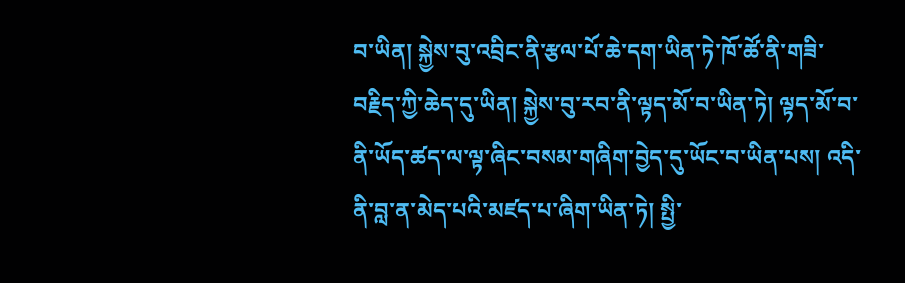བ་ཡིན། སྐྱེས་བུ་འབྲིང་ནི་རྩལ་པོ་ཆེ་དག་ཡིན་ཏེ་ཁོ་ཚོ་ནི་གཟི་བརྗིད་ཀྱི་ཆེད་དུ་ཡིན། སྐྱེས་བུ་རབ་ནི་ལྟད་མོ་བ་ཡིན་ཏེ། ལྟད་མོ་བ་ནི་ཡོད་ཚད་ལ་ལྟ་ཞིང་བསམ་གཞིག་བྱེད་དུ་ཡོང་བ་ཡིན་པས། འདི་ནི་བླ་ན་མེད་པའི་མཛད་པ་ཞིག་ཡིན་ཏེ། སྤྱི་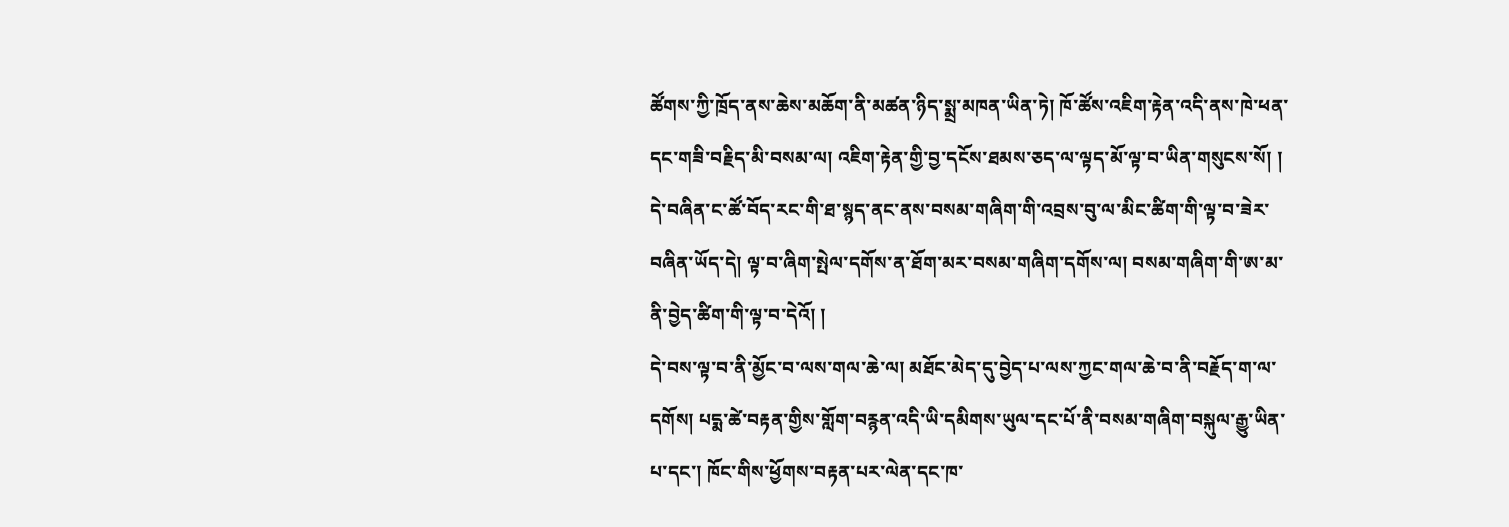ཚོགས་ཀྱི་ཁྲོད་ནས་ཆེས་མཆོག་ནི་མཚན་ཉིད་སྨྲ་མཁན་ཡིན་ཏེ། ཁོ་ཚོས་འཇིག་རྟེན་འདི་ནས་ཁེ་ཕན་དང་གཟི་བརྗིད་མི་བསམ་ལ། འཇིག་རྟེན་གྱི་བྱ་དངོས་ཐམས་ཅད་ལ་ལྟད་མོ་ལྟ་བ་ཡིན་གསུངས་སོ། ། དེ་བཞིན་ང་ཚོ་བོད་རང་གི་ཐ་སྙད་ནང་ནས་བསམ་གཞིག་གི་འབྲས་བུ་ལ་མིང་ཚིག་གི་ལྟ་བ་ཟེར་བཞིན་ཡོད་དེ། ལྟ་བ་ཞིག་སྤེལ་དགོས་ན་ཐོག་མར་བསམ་གཞིག་དགོས་ལ། བསམ་གཞིག་གི་ཨ་མ་ནི་བྱེད་ཚིག་གི་ལྟ་བ་དེའོ། །
དེ་བས་ལྟ་བ་ནི་མྱོང་བ་ལས་གལ་ཆེ་ལ། མཐོང་མེད་དུ་བྱེད་པ་ལས་ཀྱང་གལ་ཆེ་བ་ནི་བརྗོད་ག་ལ་དགོས། པདྨ་ཚེ་བརྟན་གྱིས་གློག་བརྙན་འདི་ཡི་དམིགས་ཡུལ་དང་པོ་ནི་བསམ་གཞིག་བསྐུལ་རྒྱུ་ཡིན་པ་དང་། ཁོང་གིས་ཕྱོགས་བརྟན་པར་ལེན་དང་ཁ་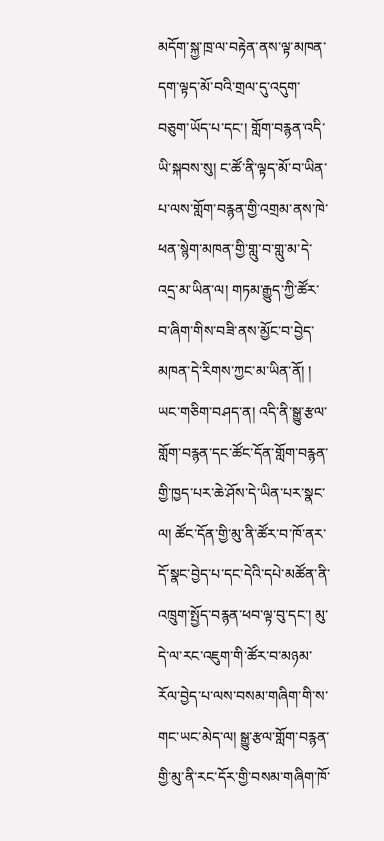མདོག་སྐྱ་ཁྲ་ལ་བརྟེན་ནས་ལྟ་མཁན་དག་ལྟད་མོ་བའི་གྲལ་དུ་འདུག་བཅུག་ཡོད་པ་དང་། གློག་བརྙན་འདི་ཡི་སྐབས་སུ། ང་ཚོ་ནི་ལྟད་མོ་བ་ཡིན་པ་ལས་གློག་བརྙན་གྱི་འགྲམ་ནས་ཁེ་ཕན་སྙེག་མཁན་གྱི་གླུ་བ་གླུ་མ་དེ་འདྲ་མ་ཡིན་ལ། གཏམ་རྒྱུད་ཀྱི་ཚོར་བ་ཞིག་གིས་བཟི་ནས་མྱོང་བ་བྱེད་མཁན་དེ་རིགས་ཀྱང་མ་ཡིན་ནོ། ། ཡང་གཅིག་བཤད་ན། འདི་ནི་སྒྱུ་རྩལ་གློག་བརྙན་དང་ཚོང་དོན་གློག་བརྙན་གྱི་ཁྱད་པར་ཆེ་ཤོས་དེ་ཡིན་པར་སྣང་ལ། ཚོང་དོན་གྱི་མུ་ནི་ཚོར་བ་ཁོ་ནར་དོ་སྣང་བྱེད་པ་དང་དེའི་དཔེ་མཚོན་ནི་འཁྲུག་སྤྱོད་བརྙན་ཕབ་ལྟ་བུ་དང་། མུ་དེ་ལ་རང་འཇུག་གི་ཚོར་བ་མཉམ་རོལ་བྱེད་པ་ལས་བསམ་གཞིག་གི་ས་གང་ཡང་མེད་ལ། སྒྱུ་རྩལ་གློག་བརྙན་གྱི་མུ་ནི་རང་དོར་གྱི་བསམ་གཞིག་ཁོ་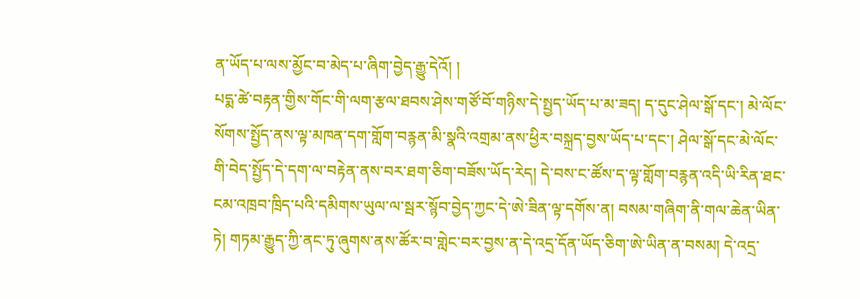ན་ཡོད་པ་ལས་མྱོང་བ་མེད་པ་ཞིག་བྱེད་རྒྱུ་དེའོ། །
པདྨ་ཚེ་བརྟན་གྱིས་གོང་གི་ལག་རྩལ་ཐབས་ཤེས་གཙོ་བོ་གཉིས་དེ་སྤྱད་ཡོད་པ་མ་ཟད། ད་དུང་ཤེལ་སྒོ་དང་། མེ་ལོང་སོགས་སྤྱོད་ནས་ལྟ་མཁན་དག་གློག་བརྙན་མི་སྣའི་འགྲམ་ནས་ཕྱིར་བསྐྲད་བྱས་ཡོད་པ་དང་། ཤེལ་སྒོ་དང་མེ་ལོང་གི་བེད་སྤྱོད་དེ་དག་ལ་བརྟེན་ནས་བར་ཐག་ཅིག་བཟོས་ཡོད་རེད། དེ་བས་ང་ཚོས་ད་ལྟ་གློག་བརྙན་འདི་ཡི་རིན་ཐང་ངམ་འཁྲབ་ཁྲིད་པའི་དམིགས་ཡུལ་ལ་སྦར་སྙོབ་བྱེད་ཀྱང་དེ་ཨེ་ཟིན་ལྟ་དགོས་ན། བསམ་གཞིག་ནི་གལ་ཆེན་ཡིན་ཏེ། གཏམ་རྒྱུད་ཀྱི་ནང་ཏུ་ཞུགས་ནས་ཚོར་བ་གླེང་བར་བྱས་ན་དེ་འདྲ་དོན་ཡོད་ཅིག་ཨེ་ཡིན་ན་བསམ། དེ་འདྲ་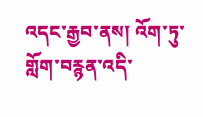འདང་རྒྱབ་ནས། འོག་ཏུ་གློག་བརྙན་འདི་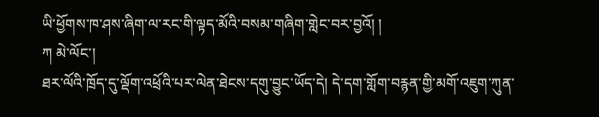ཡི་ཕྱོགས་ཁ་ཤས་ཞིག་ལ་རང་གི་ལྟད་མོའི་བསམ་གཞིག་གླེང་བར་བྱའོ། །
ཀ མེ་ལོང་།
ཐར་ལོའི་ཁྲོད་དུ་ལྡོག་འཕྲོའི་པར་ལེན་ཐེངས་དགུ་བྱུང་ཡོད་དེ། དེ་དག་གློག་བརྙན་གྱི་མགོ་འཇུག་ཀུན་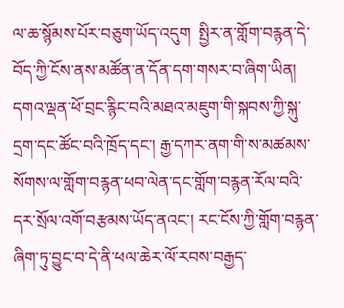ལ་ཆ་སྙོམས་པོར་བཅུག་ཡོད་འདུག  སྤྱིར་ན་གློག་བརྙན་དེ་བོད་ཀྱི་ངོས་ནས་མཚོན་ན་དོན་དག་གསར་བ་ཞིག་ཡིན། དགའ་ལྡན་ཕོ་བྲང་རྙིང་བའི་མཐའ་མཇུག་གི་སྐབས་ཀྱི་སྐུ་དྲག་དང་ཚོང་བའི་ཁྲོད་དང་། རྒྱ་དཀར་ནག་གི་ས་མཚམས་སོགས་ལ་གློག་བརྙན་ཕབ་ལེན་དང་གློག་བརྙན་རོལ་བའི་དར་སྲོལ་འགོ་བརྩམས་ཡོད་ནའང་། རང་ངོས་ཀྱི་གློག་བརྙན་ཞིག་ཏུ་བྱུང་བ་དེ་ནི་ཕལ་ཆེར་ལོ་རབས་བརྒྱད་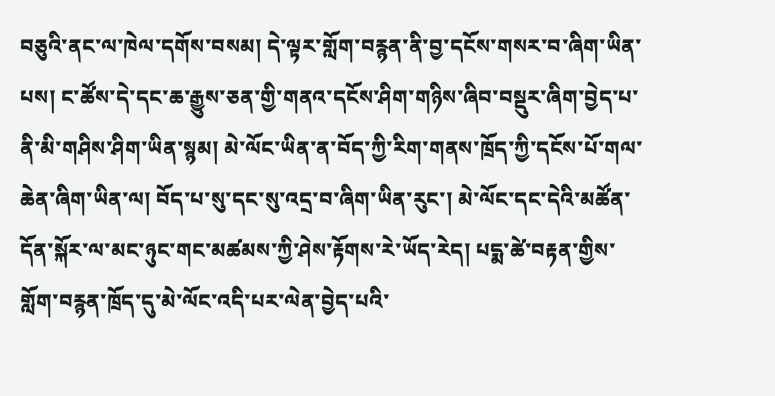བཅུའི་ནང་ལ་ཁེལ་དགོས་བསམ། དེ་ལྟར་གློག་བརྙན་ནི་བྱ་དངོས་གསར་བ་ཞིག་ཡིན་པས། ང་ཚོས་དེ་དང་ཆ་རྒྱུས་ཅན་གྱི་གནའ་དངོས་ཤིག་གཉིས་ཞིབ་བསྡུར་ཞིག་བྱེད་པ་ནི་མི་གཤིས་ཤིག་ཡིན་སྙམ། མེ་ལོང་ཡིན་ན་བོད་ཀྱི་རིག་གནས་ཁྲོད་ཀྱི་དངོས་པོ་གལ་ཆེན་ཞིག་ཡིན་ལ། བོད་པ་སུ་དང་སུ་འདྲ་བ་ཞིག་ཡིན་རུང་། མེ་ལོང་དང་དེའི་མཚོན་དོན་སྐོར་ལ་མང་ཉུང་གང་མཚམས་ཀྱི་ཤེས་རྟོགས་རེ་ཡོད་རེད། པདྨ་ཚེ་བརྟན་གྱིས་གློག་བརྙན་ཁྲོད་དུ་མེ་ལོང་འདི་པར་ལེན་བྱེད་པའི་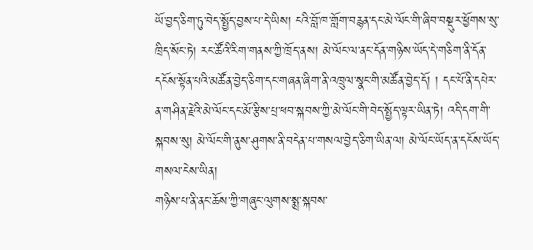ཡོ་བྱད་ཅིག་ཏུ་བེད་སྤྱོད་བྱས་པ་དེ་ཡིས། ངའི་བློ་ཁ་གློག་བརྙན་དང་མེ་ལོང་གི་ཞིབ་བསྡུར་ཕྱོགས་སུ་ཁྲིད་སོང་ཏེ། རང་ཚོའི་རིག་གནས་ཀྱི་ཁྲོད་ནས། མེ་ལོང་ལ་ནང་དོན་གཉིས་ཡོད་དེ་གཅིག་ནི་དོན་དངོས་སྟོན་པའི་མཚོན་བྱེད་ཅིག་དང་གཞན་ཞིག་ནི་འཁྲུལ་སྣང་གི་མཚོན་བྱེད་དོ། ། དང་པོ་ནི་དཔེར་ན་གཤིན་རྗེའི་མེ་ལོང་དང་མོ་རྩིས་པྲ་ཕབ་སྐབས་ཀྱི་མེ་ལོང་གི་བེད་སྤྱོད་ལྟར་ཡིན་ཏེ། འདི་དག་གི་སྐབས་སུ། མེ་ལོང་གི་ནུས་ཤུགས་ནི་བདེན་པ་གསལ་བྱེད་ཅིག་ཡིན་ལ། མེ་ལོང་ཡོད་ན་དངོས་ཡོད་གསལ་ངེས་ཡིན།
གཉིས་པ་ནི་ནང་ཆོས་ཀྱི་གཞུང་ལུགས་སྨྲ་སྐབས་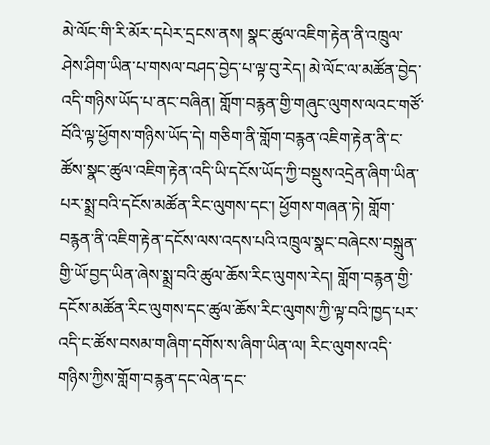མེ་ལོང་གི་རི་མོར་དཔེར་དྲངས་ནས། སྣང་ཚུལ་འཇིག་རྟེན་ནི་འཁྲུལ་ཤེས་ཤིག་ཡིན་པ་གསལ་བཤད་བྱེད་པ་ལྟ་བུ་རེད། མེ་ལོང་ལ་མཚོན་བྱེད་འདི་གཉིས་ཡོད་པ་ནང་བཞིན། གློག་བརྙན་གྱི་གཞུང་ལུགས་ལའང་གཙོ་བོའི་ལྟ་ཕྱོགས་གཉིས་ཡོད་དེ། གཅིག་ནི་གློག་བརྙན་འཇིག་རྟེན་ནི་ང་ཚོས་སྣང་ཚུལ་འཇིག་རྟེན་འདི་ཡི་དངོས་ཡོད་ཀྱི་བསྡུས་འདྲེན་ཞིག་ཡིན་པར་སྨྲ་བའི་དངོས་མཚོན་རིང་ལུགས་དང་། ཕྱོགས་གཞན་ཏེ། གློག་བརྙན་ནི་འཇིག་རྟེན་དངོས་ལས་འདས་པའི་འཁྲུལ་སྣང་བཞེངས་བསྐྲུན་གྱི་ཡོ་བྱད་ཡིན་ཞེས་སྨྲ་བའི་ཚུལ་ཆོས་རིང་ལུགས་རེད། གློག་བརྙན་གྱི་དངོས་མཚོན་རིང་ལུགས་དང་ཚུལ་ཆོས་རིང་ལུགས་ཀྱི་ལྟ་བའི་ཁྱད་པར་འདི་ང་ཚོས་བསམ་གཞིག་དགོས་ས་ཞིག་ཡིན་ལ། རིང་ལུགས་འདི་གཉིས་ཀྱིས་གློག་བརྙན་དང་ལེན་དང་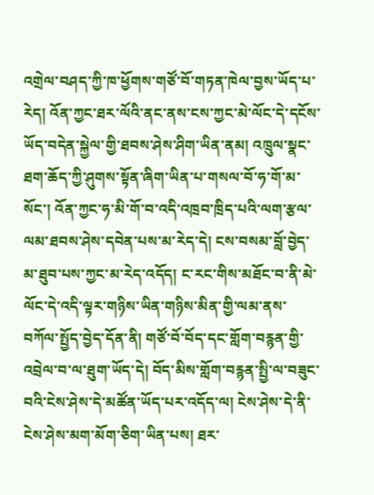འགྲེལ་བཤད་ཀྱི་ཁ་ཕྱོགས་གཙོ་བོ་གཏན་ཁེལ་བྱས་ཡོད་པ་རེད། འོན་ཀྱང་ཐར་ལོའི་ནང་ནས་ངས་ཀྱང་མེ་ལོང་དེ་དངོས་ཡོད་བདེན་སྐྱེལ་གྱི་ཐབས་ཤེས་ཤིག་ཡིན་ནམ། འཁྲུལ་སྣང་ཐག་ཆོད་ཀྱི་ཤུགས་སྟོན་ཞིག་ཡིན་པ་གསལ་བོ་ཧ་གོ་མ་སོང་། འོན་ཀྱང་ཧ་མི་གོ་བ་འདི་འཁྲབ་ཁྲིད་པའི་ལག་རྩལ་ལམ་ཐབས་ཤེས་དབེན་པས་མ་རེད་དེ། ངས་བསམ་བློ་བྱེད་མ་ཐུབ་པས་ཀྱང་མ་རེད་འདོད། ང་རང་གིས་མཐོང་བ་ནི་མེ་ལོང་དེ་འདི་ལྟར་གཉིས་ཡིན་གཉིས་མིན་གྱི་ལམ་ནས་བཀོལ་སྤྱོད་བྱེད་དོན་ནི། གཙོ་བོ་བོད་དང་གློག་བརྙན་གྱི་འབྲེལ་བ་ལ་ཐུག་ཡོད་དེ། བོད་མིས་གློག་བརྙན་སྤྱི་ལ་བཟུང་བའི་ངེས་ཤེས་དེ་མཚོན་ཡོད་པར་འདོད་ལ། ངེས་ཤེས་དེ་ནི་ངེས་ཤེས་མག་མོག་ཅིག་ཡིན་པས། ཐར་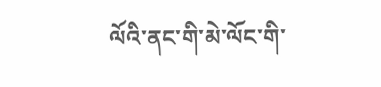ལོའི་ནང་གི་མེ་ལོང་གི་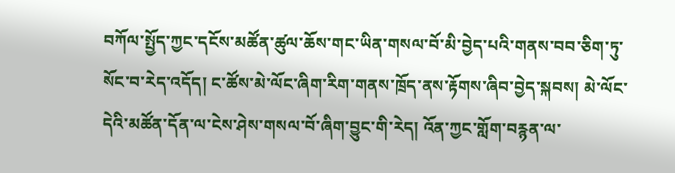བཀོལ་སྤྱོད་ཀྱང་དངོས་མཚོན་ཚུལ་ཆོས་གང་ཡིན་གསལ་བོ་མི་བྱེད་པའི་གནས་བབ་ཅིག་ཏུ་སོང་བ་རེད་འདོད། ང་ཚོས་མེ་ལོང་ཞིག་རིག་གནས་ཁྲོད་ནས་རྟོགས་ཞིབ་བྱེད་སྐབས། མེ་ལོང་དེའི་མཚོན་དོན་ལ་ངེས་ཤེས་གསལ་བོ་ཞིག་བྱུང་གི་རེད། འོན་ཀྱང་གློག་བརྙན་ལ་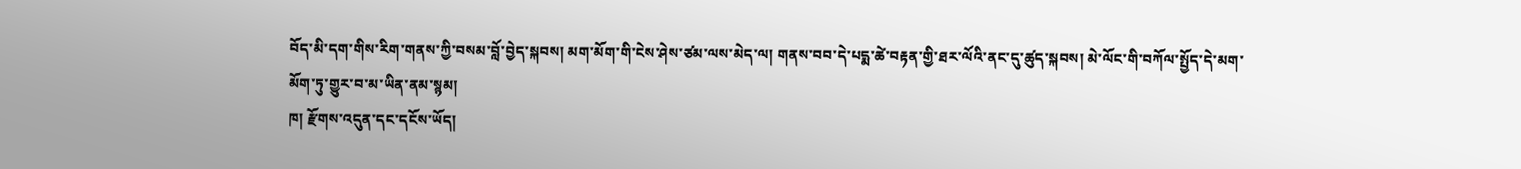བོད་མི་དག་གིས་རིག་གནས་ཀྱི་བསམ་བློ་བྱེད་སྐབས། མག་མོག་གི་ངེས་ཤེས་ཙམ་ལས་མེད་ལ། གནས་བབ་དེ་པདྨ་ཚེ་བརྟན་གྱི་ཐར་ལོའི་ནང་དུ་ཚུད་སྐབས། མེ་ལོང་གི་བཀོལ་སྤྱོད་དེ་མག་མོག་ཏུ་གྱུར་བ་མ་ཡིན་ནམ་སྙམ།
ཁ། རྫོགས་འདུན་དང་དངོས་ཡོད།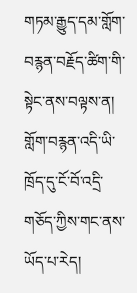གཏམ་རྒྱུད་དམ་གློག་བརྙན་བརྗོད་ཚིག་གི་སྟེང་ནས་བལྟས་ན། གློག་བརྙན་འདི་ཡི་ཁྲོད་དུ་ངོ་བོ་འདྲི་གཅོད་ཀྱིས་གང་ནས་ཡོད་པ་རེད།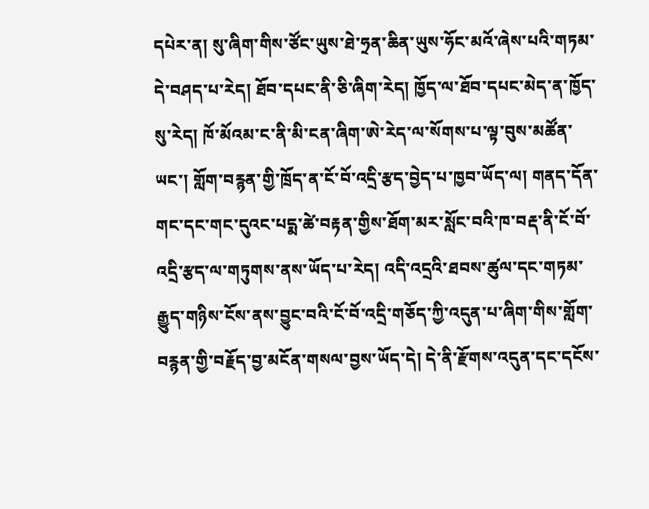དཔེར་ན། སུ་ཞིག་གིས་ཙོང་ཡུས་ཐེ་ཧྲན་ཆིན་ཡུས་ཧོང་མའོ་ཞེས་པའི་གཏམ་དེ་བཤད་པ་རེད། ཐོབ་དཔང་ནི་ཅི་ཞིག་རེད། ཁྱོད་ལ་ཐོབ་དཔང་མེད་ན་ཁྱོད་སུ་རེད། ཁོ་མོའམ་ང་ནི་མི་ངན་ཞིག་ཨེ་རེད་ལ་སོགས་པ་ལྟ་བུས་མཚོན་ཡང་། གློག་བརྙན་གྱི་ཁྲོད་ན་ངོ་བོ་འདྲི་རྩད་བྱེད་པ་ཁྱབ་ཡོད་ལ། གནད་དོན་གང་དང་གང་དུའང་པདྨ་ཚེ་བརྟན་གྱིས་ཐོག་མར་སློང་བའི་ཁ་བརྡ་ནི་ངོ་བོ་འདྲི་རྩད་ལ་གཏུགས་ནས་ཡོད་པ་རེད། འདི་འདྲའི་ཐབས་ཚུལ་དང་གཏམ་རྒྱུད་གཉིས་ངོས་ནས་བྱུང་བའི་ངོ་བོ་འདྲི་གཅོད་ཀྱི་འདུན་པ་ཞིག་གིས་གློག་བརྙན་གྱི་བརྗོད་བྱ་མངོན་གསལ་བྱས་ཡོད་དེ། དེ་ནི་རྫོགས་འདུན་དང་དངོས་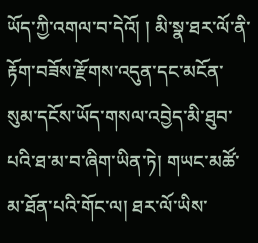ཡོད་ཀྱི་འགལ་བ་དེའོ། ། མི་སྣ་ཐར་ལོ་ནི་རྟོག་བཟོས་རྫོགས་འདུན་དང་མངོན་སུམ་དངོས་ཡོད་གསལ་འབྱེད་མི་ཐུབ་པའི་ཐ་མ་བ་ཞིག་ཡིན་ཏེ། གཡང་མཚོ་མ་ཐོན་པའི་གོང་ལ། ཐར་ལོ་ཡིས་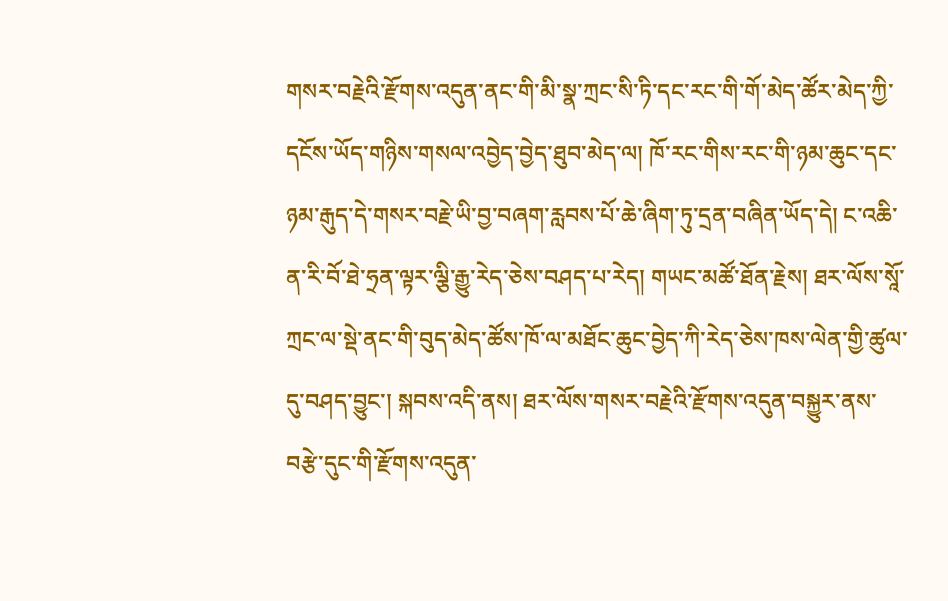གསར་བརྗེའི་རྫོགས་འདུན་ནང་གི་མི་སྣ་ཀྲང་སི་ཏི་དང་རང་གི་གོ་མེད་ཚོར་མེད་ཀྱི་དངོས་ཡོད་གཉིས་གསལ་འབྱེད་བྱེད་ཐུབ་མེད་ལ། ཁོ་རང་གིས་རང་གི་ཉམ་ཆུང་དང་ཉམ་རྒུད་དེ་གསར་བརྗེ་ཡི་བྱ་བཞག་རླབས་པོ་ཆེ་ཞིག་ཏུ་དྲན་བཞིན་ཡོད་དེ། ང་འཆི་ན་རི་བོ་ཐེ་ཧྲན་ལྟར་ལྕི་རྒྱུ་རེད་ཅེས་བཤད་པ་རེད། གཡང་མཚོ་ཐོན་རྗེས། ཐར་ལོས་སཱོ་ཀྲང་ལ་སྡེ་ནང་གི་བུད་མེད་ཚོས་ཁོ་ལ་མཐོང་ཆུང་བྱེད་ཀི་རེད་ཅེས་ཁས་ལེན་གྱི་ཚུལ་དུ་བཤད་བྱུང་། སྐབས་འདི་ནས། ཐར་ལོས་གསར་བརྗེའི་རྫོགས་འདུན་བསྐྱུར་ནས་བརྩེ་དུང་གི་རྫོགས་འདུན་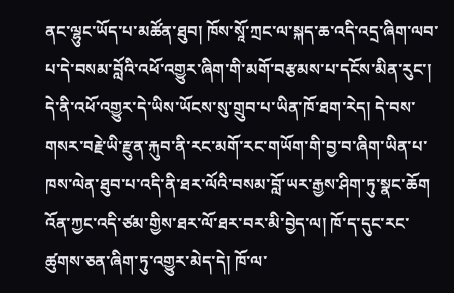ནང་ལྷུང་ཡོད་པ་མཚོན་ཐུབ། ཁོས་སཱོ་ཀྲང་ལ་སྐད་ཆ་འདི་འདྲ་ཞིག་ལབ་པ་དེ་བསམ་བློའི་འཕོ་འགྱུར་ཞིག་གི་མགོ་བརྩམས་པ་དངོས་མིན་རུང་། དེ་ནི་འཕོ་འགྱུར་དེ་ཡིས་ཡོངས་སུ་གྲུབ་པ་ཡིན་ཁོ་ཐག་རེད། དེ་བས་གསར་བརྗེ་ཡི་རྫུན་རྐུབ་ནི་རང་མགོ་རང་གཡོག་གི་བྱ་བ་ཞིག་ཡིན་པ་ཁས་ལེན་ཐུབ་པ་འདི་ནི་ཐར་ལོའི་བསམ་བློ་ཡར་རྒྱས་ཤིག་ཏུ་སྣང་ཆོག འོན་ཀྱང་འདི་ཙམ་གྱིས་ཐར་ལོ་ཐར་བར་མི་བྱེད་ལ། ཁོ་ད་དུང་རང་ཚུགས་ཅན་ཞིག་ཏུ་འགྱུར་མེད་དེ། ཁོ་ལ་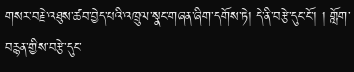གསར་བརྗེ་འཐུས་ཚབ་བྱེད་པའི་འཁྲུལ་སྣང་གཞན་ཞིག་དགོས་ཏེ། དེ་ནི་བརྩེ་དུང་ངོ་། ། གློག་བརྙན་གྱིས་བརྩེ་དུང་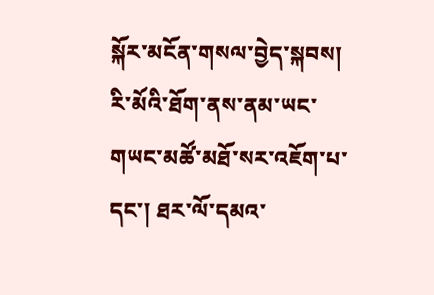སྐོར་མངོན་གསལ་བྱེད་སྐབས། རི་མོའི་ཐོག་ནས་ནམ་ཡང་གཡང་མཚོ་མཐོ་སར་འཇོག་པ་དང་། ཐར་ལོ་དམའ་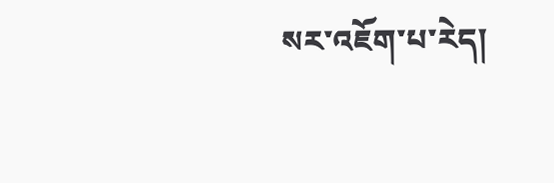སར་འཇོག་པ་རེད།